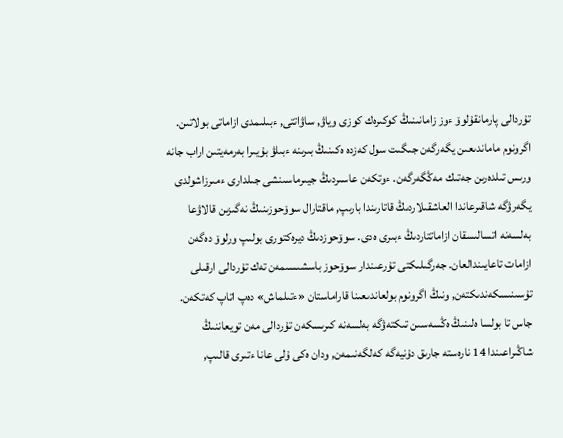تۇردالى پارمانقۇلوۆ ءوز زامانىنىڭ كوكىرەك كوزى وياۋ, ساۋاتتى, ءبىلىمدى ازاماتى بولاتىن. اگرونوم ماماندىعىن يگەرگەن جىگىت سول كەزدە ەكىنىڭ بىرىنە ءبىلۋ بۇيىرا بەرمەيتىن اراب جانە ورىس تىلدەرىن جەتىك مەڭگەرگەن. ءوتكەن عاسىردىڭ جيىرماسىنشى جىلدارى ءمىرزاشولدى يگەرۋگە شاقىرعاندا العاشقىلاردىڭ قاتارىندا بارىپ, ماقتارال سوۆحوزىنىڭ نەگىزىن قالاۋعا بەلسەنە اتسالىسقان ازاماتتاردىڭ ءبىرى ەدى. سوۆحوزدىڭ ديرەكتورى بولىپ ورلوۆ دەگەن ازامات تاعايىندالعان. جەرگىلىكتى تۇرعىندار سوۆحوز باسشىسىمەن تەك تۇردالى ارقىلى تۇسىنىسكەندىكتەن, ونىڭ اگرونوم بولعاندىعىنا قاراماستان «ءتىلماش» دەپ اتاپ كەتكەن. جاس تا بولسا ەلىنىڭ ەڭسەسىن تىكتەۋگە بەلسەنە كىرىسكەن تۇردالى مەن تويعاننىڭ شاڭىراعىندا 14 نارەستە جارىق دۇنيەگە كەلگەنىمەن, ودان ەكى ۇلى عانا ءتىرى قالىپ,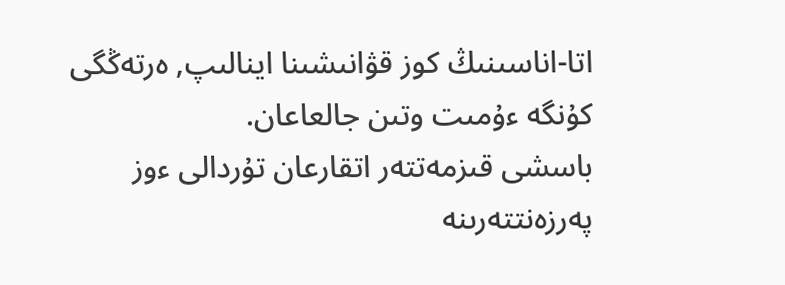اتا-اناسىنىڭ كوز قۋانىشىنا اينالىپ, ەرتەڭگى كۇنگە ءۇمىت وتىن جالعاعان.
باسشى قىزمەتتەر اتقارعان تۇردالى ءوز پەرزەنتتەرىنە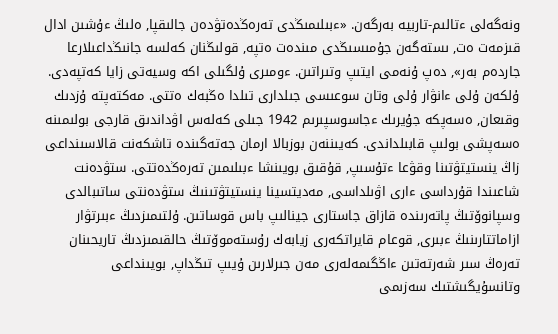ونەگەلى ءتالىم-تاربيە بەرگەن. «ءبىلىمىڭدى تەرەڭدەتۋدەن جالىقپا, ەلىڭ ءۇشىن ادال قىزمەت ەت, ىستەگەن جۇمىسىڭدى مىندەت ەتپە, قولىڭنان كەلسە جانىڭداعىلارعا جاردەم بەر», دەپ ۇنەمى ايتىپ وتىراتىن. ءومىرى ۇلگىلى اكە وسيەتى زايا كەتپەدى.
ۇلكەن ۇلى ءانۋار ۇلى وتان سوعىسى جىلدارى تىلدا ەڭبەك ەتتى. مەكتەپتە ۇزدىك وقىعان, ەسەپكە جۇيرىك ءجاسوسپىرىم 1942 جىلى كەلەس اۋداندىق قارجى بولىمىنە ەسەپشى بولىپ قابىلداندى. كەيىننەن بوزبالا ارمان جەتەگىندە تاشكەنت قالاسىنداعى زاڭ ينستيتۋتىنا وقۋعا ءتۇسىپ, قۇقىق بويىنشا ءبىلىمىن تەرەڭدەتتى. ستۋدەنت شاعىندا قۇرداسى ءارى اۋىلداسى, مەديتسينا ينستيتۋتىنىڭ ستۋدەنتى ساتىبالدى وسپانوۆتىڭ پاتەرىندە قازاق جاستارى جينالىپ باس قوساتىن. ۇلتىمىزدىڭ ءبىرتۋار ازاماتتارىنىڭ ءبىرى, قوعام قايراتكەرى زيابەك رۇستەموۆتىڭ حالقىمىزدىڭ تاريحىنان تەرەڭ سىر شەرتەتىن ءاڭگىمەلەرى مەن جىرلارىن ۇيىپ تىڭداپ, بويىنداعى وتانسۇيگىشتىك سەزىمى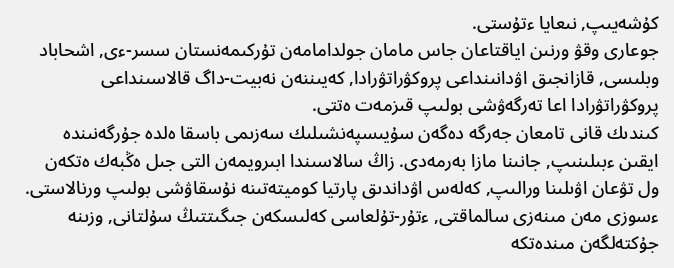كۇشەيىپ, نىعايا ءتۇستى.
جوعارى وقۋ ورنىن اياقتاعان جاس مامان جولدامامەن تۇركىمەنستان سسر-ءى, اشحاباد وبلىسى, قازانجىق اۋدانىنداعى پروكۋراتۋرادا, كەيىننەن نەبيت-داگ قالاسىنداعى پروكۋراتۋرادا اعا تەرگەۋشى بولىپ قىزمەت ەتتى.
كىندىك قانى تامعان جەرگە دەگەن سۇيىسپەنشىلىك سەزىمى باسقا ەلدە جۇرگەنىندە ايقىن ءبىلىنىپ, جانىنا مازا بەرمەدى. زاڭ سالاسىندا ابىرويمەن التى جىل ەڭبەك ەتكەن ول تۋعان اۋىلىنا ورالىپ, كەلەس اۋداندىق پارتيا كوميتەتىنە نۇسقاۋشى بولىپ ورنالاستى. ءسوزى مەن مىنەزى سالماقتى, ءتۇر-تۇلعاسى كەلىسكەن جىگىتتىڭ سۇلتانى, وزىنە جۇكتەلگەن مىندەتكە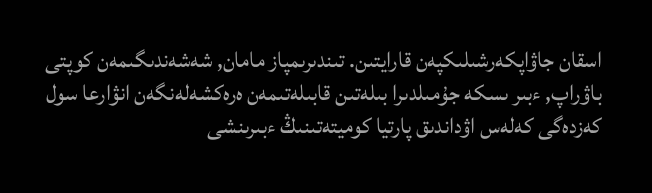اسقان جاۋاپكەرشىلىكپەن قارايتىن. تىندىرىمپاز مامان, شەشەندىگىمەن كوپتى باۋراپ, ءبىر ىسكە جۇمىلدىرا بىلەتىن قابىلەتىمەن ەرەكشەلەنگەن انۋارعا سول كەزدەگى كەلەس اۋداندىق پارتيا كوميتەتىنىڭ ءبىرىنشى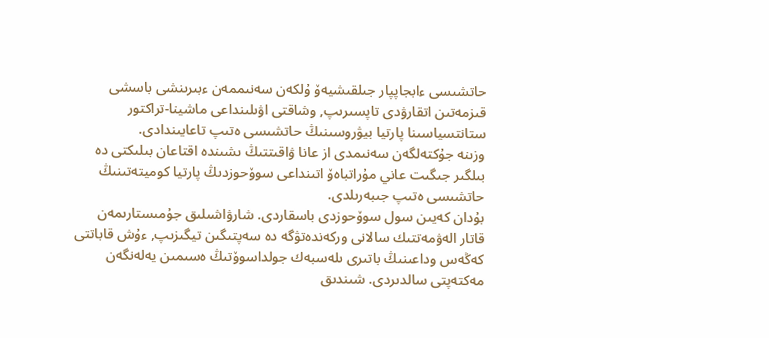حاتشىسى ءابجاپپار جىلقىشيەۆ ۇلكەن سەنىممەن ءبىرىنشى باسشى قىزمەتىن اتقارۋدى تاپسىرىپ, وشاقتى اۋىلىنداعى ماشينا-تراكتور ستانتسياسىنا پارتيا بيۋروسىنىڭ حاتشىسى ەتىپ تاعايىندادى.
وزىنە جۇكتەلگەن سەنىمدى از عانا ۋاقىتتىڭ ىشىندە اقتاعان بىلىكتى دە بىلگىر جىگىت عاني مۇراتباەۆ اتىنداعى سوۆحوزدىڭ پارتيا كوميتەتىنىڭ حاتشىسى ەتىپ جىبەرىلدى.
بۇدان كەيىن سول سوۆحوزدى باسقاردى. شارۋاشىلىق جۇمىستارىمەن قاتار الەۋمەتتىك سالانى وركەندەتۋگە دە سەپتىگىن تيگىزىپ, ءۇش قاباتتى كەڭەس وداعىنىڭ باتىرى ىلەسبەك جولداسوۆتىڭ ەسىمىن يەلەنگەن مەكتەپتى سالدىردى. شىندىق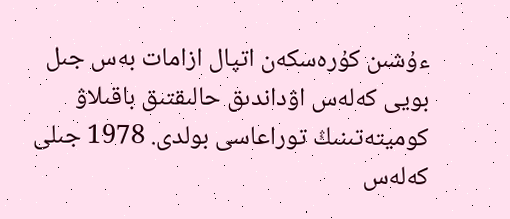ءۇشىن كۇرەسكەن اتپال ازامات بەس جىل بويى كەلەس اۋداندىق حالىقتىق باقىلاۋ كوميتەتىنىڭ توراعاسى بولدى. 1978 جىلى كەلەس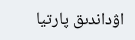اۋداندىق پارتيا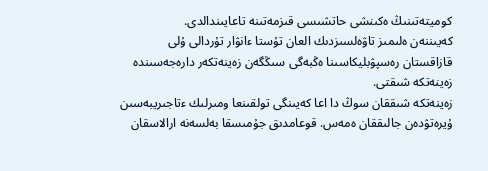كوميتەتىنىڭ ەكىنشى حاتشىسى قىزمەتىنە تاعايىندالدى.
كەيىننەن ەلىمىز تاۋەلسىزدىك العان تۇستا ءانۋار تۇردالى ۇلى قازاقستان رەسپۋبليكاسىنا ەڭبەگى سىڭگەن زەينەتكەر دارەجەسىندە زەينەتكە شىقتى.
زەينەتكە شىققان سوڭ دا اعا كەيىنگى تولقىنعا ومىرلىك ءتاجىريبەسىن ۇيرەتۋدەن جالىققان ەمەس. قوعامدىق جۇمىسقا بەلسەنە ارالاسقان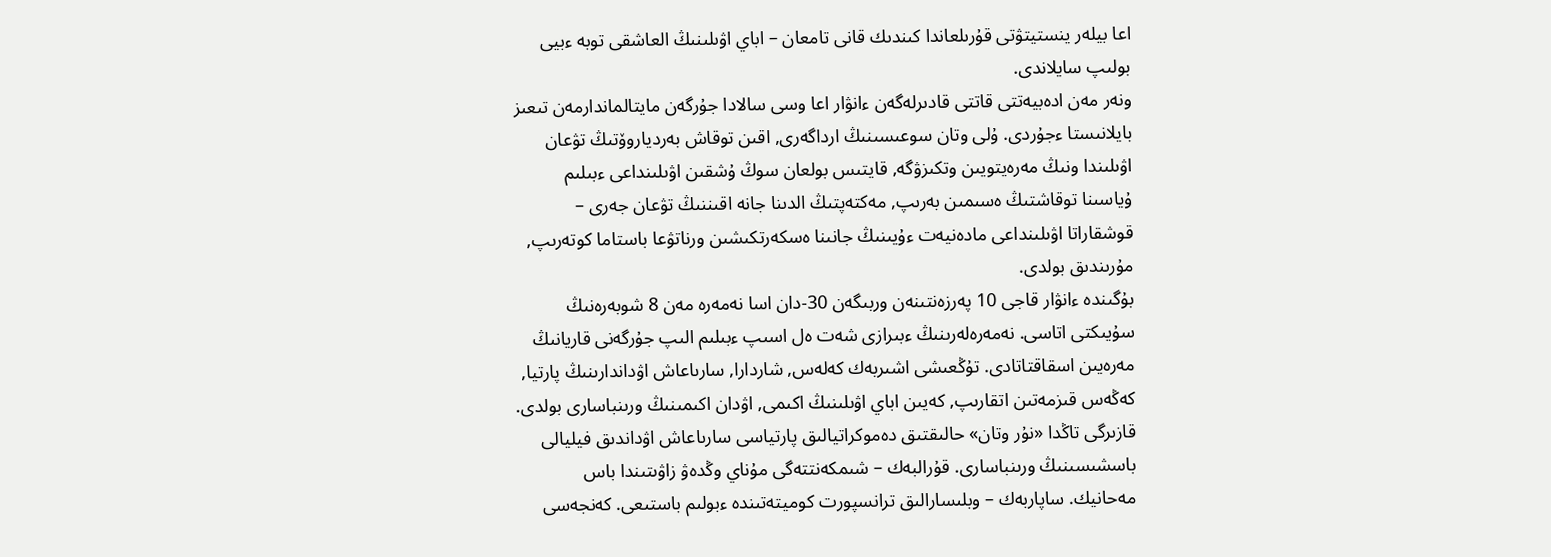اعا بيلەر ينستيتۋتى قۇرىلعاندا كىندىك قانى تامعان – اباي اۋىلىنىڭ العاشقى توبە ءبيى بولىپ سايلاندى.
ونەر مەن ادەبيەتتى قاتتى قادىرلەگەن ءانۋار اعا وسى سالادا جۇرگەن مايتالماندارمەن تىعىز بايلانىستا ءجۇردى. ۇلى وتان سوعىسىنىڭ ارداگەرى, اقىن توقاش بەردياروۆتىڭ تۋعان اۋىلىندا ونىڭ مەرەيتويىن وتكىزۋگە, قايتىس بولعان سوڭ ۇشقىن اۋىلىنداعى ءبىلىم ۇياسىنا توقاشتىڭ ەسىمىن بەرىپ, مەكتەپتىڭ الدىنا جانە اقىننىڭ تۋعان جەرى – قوشقاراتا اۋىلىنداعى مادەنيەت ءۇيىنىڭ جانىنا ەسكەرتكىشىن ورناتۋعا باستاما كوتەرىپ, مۇرىندىق بولدى.
بۇگىندە ءانۋار قاجى 10 پەرزەنتىنەن وربىگەن 30-دان اسا نەمەرە مەن 8 شوبەرەنىڭ سۇيىكتى اتاسى. نەمەرەلەرىنىڭ ءبىرازى شەت ەل اسىپ ءبىلىم الىپ جۇرگەنى قاريانىڭ مەرەيىن اسقاقتاتادى. تۇڭعىشى اشىربەك كەلەس, شاردارا, سارىاعاش اۋداندارىنىڭ پارتيا, كەڭەس قىزمەتىن اتقارىپ, كەيىن اباي اۋىلىنىڭ اكىمى, اۋدان اكىمىنىڭ ورىنباسارى بولدى. قازىرگى تاڭدا «نۇر وتان» حالىقتىق دەموكراتيالىق پارتياسى سارىاعاش اۋداندىق فيليالى باسشىسىنىڭ ورىنباسارى. قۇرالبەك – شىمكەنتتەگى مۇناي وڭدەۋ زاۋىتىندا باس مەحانيك. ساپاربەك – وبلىسارالىق ترانسپورت كوميتەتىندە ءبولىم باستىعى. كەنجەسى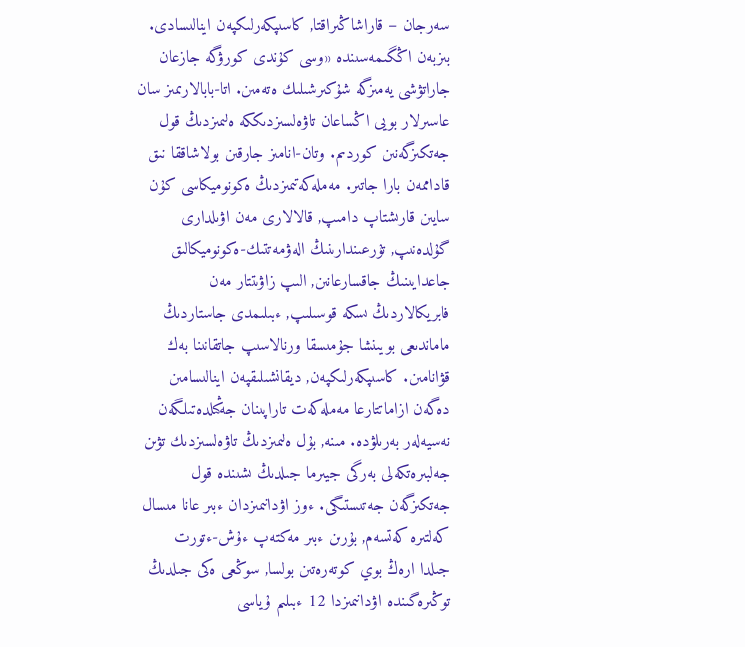سەرجان – قاراشاڭىراقتا, كاسىپكەرلىكپەن اينالىسادى.
بىزبەن اڭگىمەسىندە «وسى كۇندى كورۋگە جازعان جاراتۋشى يەمىزگە شۇكىرشىلىك ەتەمىن. اتا-بابالارىمىز سان عاسىرلار بويى اڭساعان تاۋەلسىزدىككە ەلىمىزدىڭ قول جەتكىزگەنىن كوردىم. وتان-انامىز جارقىن بولاشاققا نىق قاداممەن بارا جاتىر. مەملەكەتىمىزدىڭ ەكونوميكاسى كۇن سايىن قارىشتاپ دامىپ, قالالارى مەن اۋىلدارى گۇلدەنىپ, تۇرعىندارىنىڭ الەۋمەتتىك-ەكونوميكالىق جاعدايىنىڭ جاقسارعانىن, الىپ زاۋىتتار مەن فابريكالاردىڭ ىسكە قوسىلىپ, ءبىلىمدى جاستاردىڭ ماماندىعى بويىنشا جۇمىسقا ورنالاسىپ جاتقانىنا بەك قۋانامىن. كاسىپكەرلىكپەن, ديقانشىلىقپەن اينالىسامىن دەگەن ازاماتتارعا مەملەكەت تاراپىنان جەڭىلدەتىلگەن نەسيەلەر بەرىلۋدە. مىنە, بۇل ەلىمىزدىڭ تاۋەلسىزدىك تۋىن جەلبىرەتكەلى بەرگى جيىرما جىلدىڭ ىشىندە قول جەتكىزگەن جەتىستىگى. ءوز اۋدانىمىزدان ءبىر عانا مىسال كەلتىرە كەتسەم, بۇرىن ءبىر مەكتەپ ءۇش-ءتورت جىلدا ارەڭ بوي كوتەرەتىن بولسا, سوڭعى ەكى جىلدىڭ توڭىرەگىندە اۋدانىمىزدا 12 ءبىلىم ۇياسى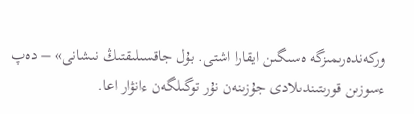وركەندەرىمىزگە ەسىگىن ايقارا اشتى. بۇل جاقسىلىقتىڭ نىشانى» – دەپ ءسوزىن قورىتىندىلادى جۇزىنەن نۇر توگىلگەن ءانۋار اعا.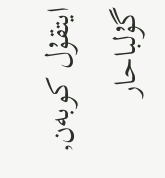ايتقۇل كوبەن,
گۇلباحار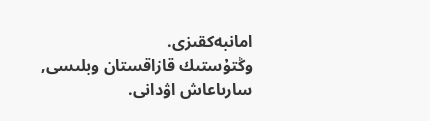امانبەكقىزى.
وڭتۇستىك قازاقستان وبلىسى, سارىاعاش اۋدانى.